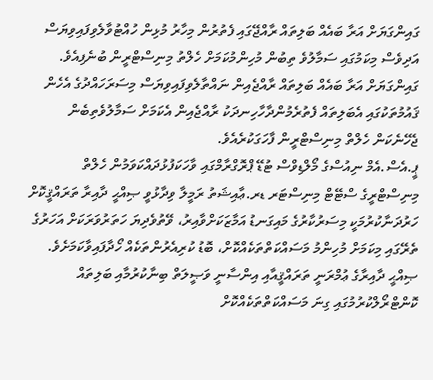ގައިންގަޔަށް އަރާ ބައެއް ބަލިތައް ރާއްޖޭގައި ފެތުރުން މިހާރު މުޅިން ހުއްޓުވާލެވިފައިވިޔަސް އަދިވެސް މިކަމުގައި ސަމާލުވެ ތިބުން މުހިންމުކަމަށް ހެލްތު މިނިސްޓްރީން ބުނެފިއެވެ.
ގައިންގަޔަށް އަރާ ބައެއް ބަލިތައް ރާއްޖެއިން ނައްތާލެވިފައިވިޔަސް މިސަރަހައްދުގެ އެހެން ޤައުމުތަކުގައި އެބަލިތައް ފެތުރެމުންދާހާހިނދަކު ރާއްޖެއިން އެކަމަށް ސަމާލުވެތިބެން ޖެހޭނެކަން ހެލްތް މިނިސްޓްރީން ފާހަގަކުރެއެވެ.
ޕީ.އެސް.އެމް ނިއުސްގެ މޯލްޑިވްސް ޓުޑޭ ޕްރޮގްރާމްގައި ވާހަކަފުޅުދައްކަވަމުން ހެލްތް މިނިސްޓްރީގެ ސްޓޭޓް މިނިސްޓަރ ޑރ.ޢާއިޝަތު ރަމީލާ ވިދާޅުވީ ޞިއްޙީ ދާއިރާ ތަރައްޤީކޮށް ހަރުދަނާކުރުމަކީ މިސަރުކާރުގެ މައިގަނޑު އަމާޒަކަށްވާއިރު، ވޭތުވެދިޔަ ހަތަރުވަރަކަށް އަހަރުގެ ތެރޭގައި މިކަމަށް މުހިންމު މަސައްކަތްތަކެއްކޮށް، ބޮޑު ކުރިއެރުންތަކެއް ހޯދާފައިވާކަމަށެވެ. ޞިއްޙީ ދާއިރާގެ ޢުމްރަނީ ތަރައްޤީއާއި އިންސާނީ ވަޞީލަތް ބިނާކުރުމާއި ބަލިތައް ކޮންޓްރޯލްކުރުމުގައި ގިނަ މަސައްކަތްތަކެއްކޮށް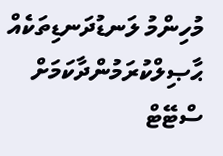މުހިންމު ލަނޑުދަނޑިތަކެއް ޙާޞިލްކުރަމުންދާކަމަށް ސްޓޭޓް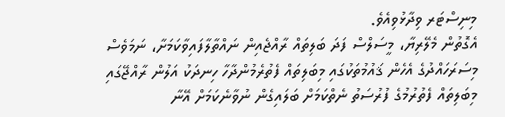މިނިސްޓަރ ވިދާޅުވިއެވެ.
އެގޮތުން މެލޭރިޔާ، މީސަލްސް ފަދަ ބަލިތައް ރާއްޖެއިން ނައްތާލާފައިވާކަމަށާ، ނަމަވެސް މިސަރަހައްދުގެ އެހެން ޤައުމުތަކުގައި މިބަލިތައް ފެތުރެމުންދާހާ ހިނދަކު އަލުން ރާއްޖޭގައި މިބަލިތައް ފެތުރުމުގެ ފުރުސަތު ނެތްކަމަށް ބަލައިގެން ނުވާނެކަމަށް އޭނާ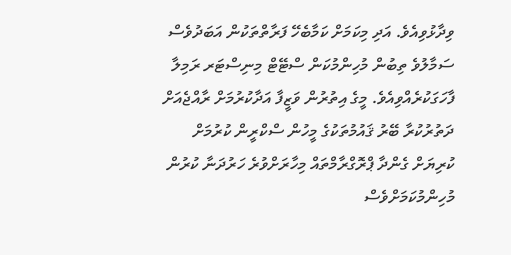ވިދާޅުވިއެވެ. އަދި މިކަމަށް ކަމާބެހޭ ފަރާތްތަކުން އަބަދުވެސް ސަމާލުވެ ތިބުން މުހިންމުކަން ސްޓޭޓް މިނިސްޓަރ ރަމިލާ ފާހަގަކުރެއްވިއެވެ. މީގެ އިތުރުން ވަޒީފާ އަދާކުރުމަށް ރާއްޖެއަށް ދަތުރުކުރާ ބޭރު ޤައުމުތަކުގެ މީހުން ސްކްރީން ކުރުމަށް ކުރިޔަށް ގެންދާ ޕްރޮގްރާމްތައް މިހާރަށްވުރެ ހަރުދަނާ ކުރުން މުހިންމުކަމަށްވެސް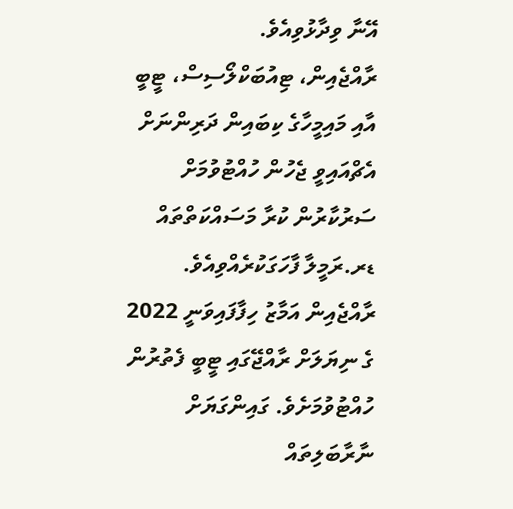އޭނާ ވިދާޅުވިއެވެ.
ރާއްޖެއިން، ޓިއުބަކްލޯސިސް، ޓީބީ އާއި މައިމީހާގެ ކިބައިން ދަރިންނަށް އެޗްއައިވީ ޖެހުން ހުއްޓުވުމަށް ސަރުކާރުން ކުރާ މަސައްކަތްތައް ޑރ.ރަމީލާ ފާހަގަކުރެއްވިއެވެ. ރާއްޖެއިން އަމާޒު ހިފާފައިވަނީ 2022 ގެ ނިޔަލަށް ރާއްޖޭގައި ޓީބީ ފެތުރުން ހުއްޓުވުމަށެވެ. ގައިންގަޔަށް ނާރާބަލިތައް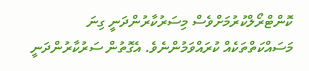ކޮންޓްރޯލްކުރުމަށްވެސް މިސަރުކާރުންދަނީ ގިނަ މަސައްކަތްތަކެއް ކުރައްވަމުންނެވެ. އެގޮތުން ސަރުކާރުންދަނީ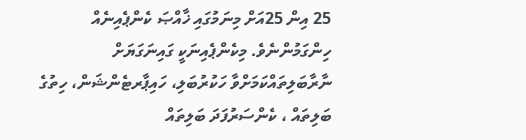25 އިން 25އަށް މިނަމުގައި ޚާއްޞަ ކެންޕެއިނެއް ހިންގަމުންނެވެ. މިކެންޕެއިނަކީ ގައިނަގަޔަށް ނާރާބަލިތައްކަމަށްވާ ހަކުރުބަލި، ހައިޕާރޓެންޝަން، ހިތުގެ ބަލިތައް ، ކެންސަރުފަދަ ބަލިތައް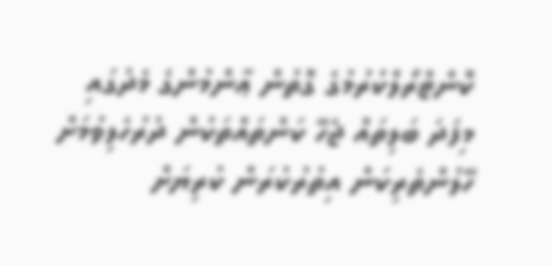ކޮންޓްރޯލްކުރުމުގެ ގޮތުން ޢާންމުންގެ މެދުގައި މިފަދަ ބަލިތައް ޖެހޭ ކަންތައްތަކުން ދުރުހެލިވުމަށް ހޭލުންތެރިކަން އިތުރުކުރަން ކުރިޔަށް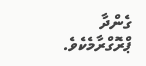ގެންދާ ޕްރޮގްރާމެކެވެ.